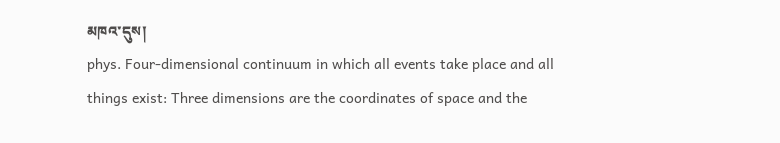མཁའ་དུས།
phys. Four-dimensional continuum in which all events take place and all things exist: Three dimensions are the coordinates of space and the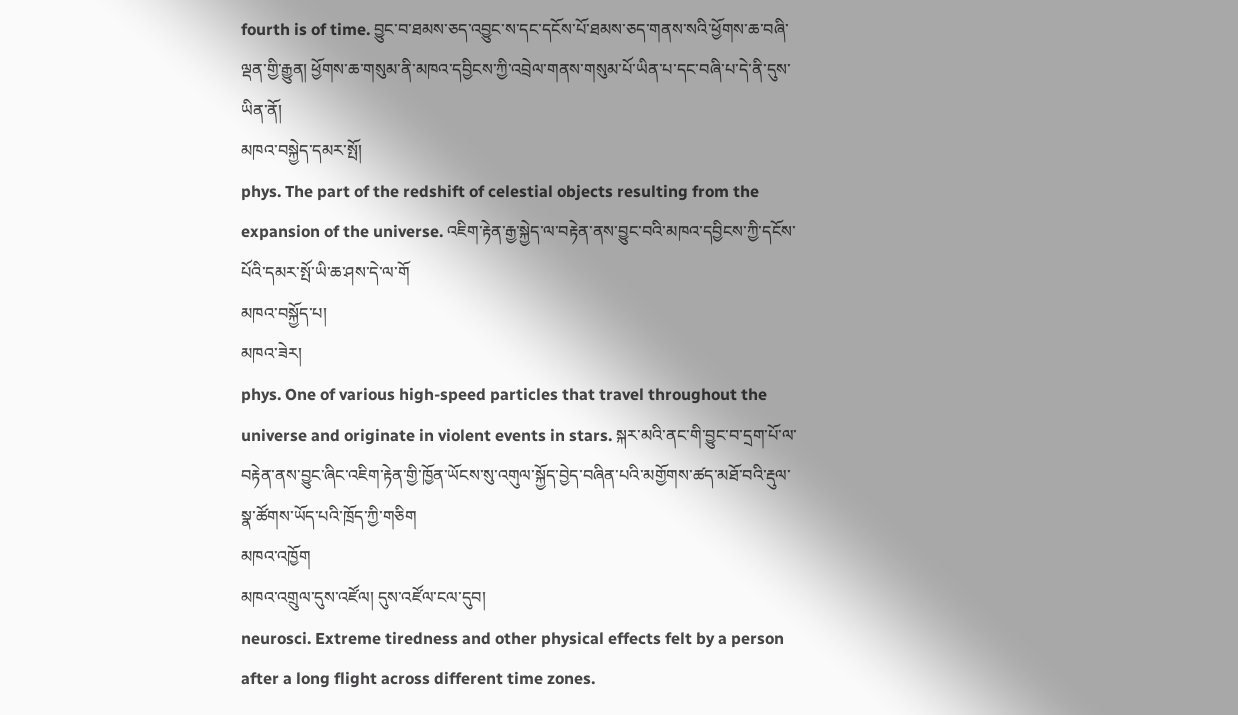fourth is of time. བྱུང་བ་ཐམས་ཅད་འབྱུང་ས་དང་དངོས་པོ་ཐམས་ཅད་གནས་སའི་ཕྱོགས་ཆ་བཞི་ལྡན་གྱི་རྒྱུན། ཕྱོགས་ཆ་གསུམ་ནི་མཁའ་དབྱིངས་ཀྱི་འབྲེལ་གནས་གསུམ་པོ་ཡིན་པ་དང་བཞི་པ་དེ་ནི་དུས་ཡིན་ནོ།
མཁའ་བསྐྱེད་དམར་སྤོ།
phys. The part of the redshift of celestial objects resulting from the expansion of the universe. འཇིག་རྟེན་རྒྱ་སྐྱེད་ལ་བརྟེན་ནས་བྱུང་བའི་མཁའ་དབྱིངས་ཀྱི་དངོས་པོའི་དམར་སྤོ་ཡི་ཆ་ཤས་དེ་ལ་གོ
མཁའ་བསྐྱོད་པ།
མཁའ་ཟེར།
phys. One of various high-speed particles that travel throughout the universe and originate in violent events in stars. སྐར་མའི་ནང་གི་བྱུང་བ་དྲག་པོ་ལ་བརྟེན་ནས་བྱུང་ཞིང་འཇིག་རྟེན་གྱི་ཁྱོན་ཡོངས་སུ་འགུལ་སྐྱོད་བྱེད་བཞིན་པའི་མགྱོགས་ཚད་མཐོ་བའི་རྡུལ་སྣ་ཚོགས་ཡོད་པའི་ཁྲོད་ཀྱི་གཅིག
མཁའ་འཁྱོག
མཁའ་འགྲུལ་དུས་འཛོལ། དུས་འཛོལ་ངལ་དུབ།
neurosci. Extreme tiredness and other physical effects felt by a person after a long flight across different time zones.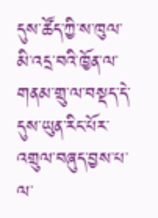དུས་ཚོད་ཀྱི་ས་ཁུལ་མི་འདྲ་བའི་ཁྱོན་ལ་གནམ་གྲུ་ལ་བསྡད་དེ་དུས་ཡུན་རིང་པོར་འགྲུལ་བཞུད་བྱས་པ་ལ་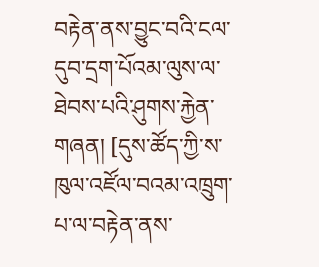བརྟེན་ནས་བྱུང་བའི་ངལ་དུབ་དྲག་པོའམ་ལུས་ལ་ཐེབས་པའི་ཤུགས་རྐྱེན་གཞན། [དུས་ཚོད་ཀྱི་ས་ཁུལ་འཛོལ་བའམ་འཁྲུག་པ་ལ་བརྟེན་ནས་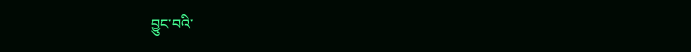བྱུང་བའི་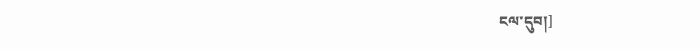ངལ་དུབ།]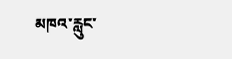མཁའ་རླུང་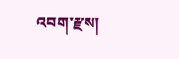འབག་རྫས།